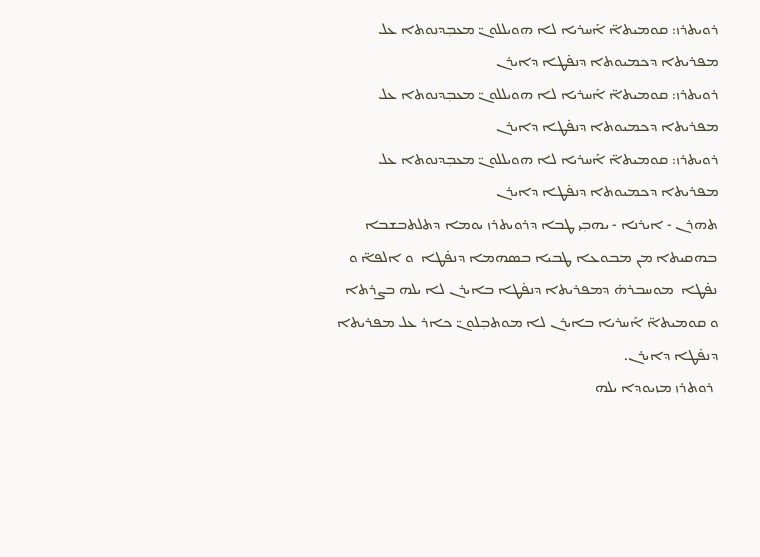ܪܘܝܬܪܙ: ܩܘܡܝܬܐ̈ ܐܰܚܪܝܐ ܠܐ ܗܘܝܠܠܘܢ̈ ܡܥܒܼܕܢܘܬܐ ܥܠ ܡܦܪܝܬܐ ܕܟܡܝܘܬܐ ܕܢܦ̇ܛܐ ܕܐܝܪܢ
ܪܘܝܬܪܙ: ܩܘܡܝܬܐ̈ ܐܰܚܪܝܐ ܠܐ ܗܘܝܠܠܘܢ̈ ܡܥܒܼܕܢܘܬܐ ܥܠ ܡܦܪܝܬܐ ܕܟܡܝܘܬܐ ܕܢܦ̇ܛܐ ܕܐܝܪܢ
ܪܘܝܬܪܙ: ܩܘܡܝܬܐ̈ ܐܰܚܪܝܐ ܠܐ ܗܘܝܠܠܘܢ̈ ܡܥܒܼܕܢܘܬܐ ܥܠ ܡܦܪܝܬܐ ܕܟܡܝܘܬܐ ܕܢܦ̇ܛܐ ܕܐܝܪܢ
ܬܗܪܢ - ܐܝܪܢܐ - ܝܗܒܼܝ ܛܒܐ ܕܪܘܝܬܪܙ ܝܘܡܐ ܕܬܠܬܒܫܒܐ ܒܗܩܝܬܐ ܡܢ ܡܒܘܥܐ ܛܒܝܐ ܒܣܗܡܐ ܕܢܦ̇ܛܐ  ܘ ܐܠܦܐ̈ ܘ ܢܦ̇ܛܐ  ܡܘܚܒܪܗ̇ ܕܡܦܪܝܬܐ ܕܢܦ̇ܛܐ ܒܐܝܪܢ ܠܐ ܝܠܗ ܒܨܪܬܐ ܘ ܩܘܡܝܬܐ̈ ܐܰܚܪܝܐ ܒܐܝܪܢ ܠܐ ܡܘܬܒܼܠܘܢ̈ ܟܐܪ ܥܠ ܡܦܪܝܬܐ ܕܢܦ̇ܛܐ ܕܐܝܪܢ.
 ܪܘܬܪܙ ܡܙܝܘܕܐ ܝܠܗ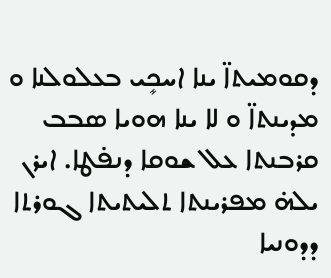ܕܩܘܡܝܬܐ̈ ܝܢܐ ܐܚܟܻܝ ܒܥܠܘܠܢܐ ܘ ܡܕܝܢܬܐ̈ ܘ ܠܐ ܝܢܐ ܗܘܝܐ ܣܒܒ ܩܪܒܢܬܐ ܥܠ ܫܘܩܐ ܕܢܦ̇ܛܐ. ܐܝܪܢ ܝܠܗ̇ ܡܦܪܝܢܬܐ ܬܠܝܬܝܬܐ ܓܘܪܬܐ ܕܕܘܢܝܐ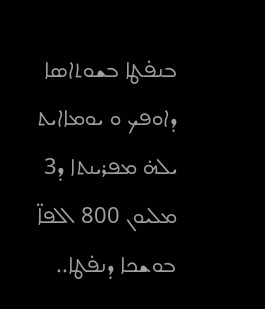ܒܢܦ̇ܛܐ ܒܫܘܬܐܣܐ ܕܐܘܦܟ ܘ ܝܘܡܐܐܝܬ ܝܠܗ̇ ܡܦܪܝܢܬܐ ܕ3 ܡܠܝܘܢ 800 ܐܠܦܐ̈ ܒܘܫܟܐ ܕܢܦ̇ܛܐ..